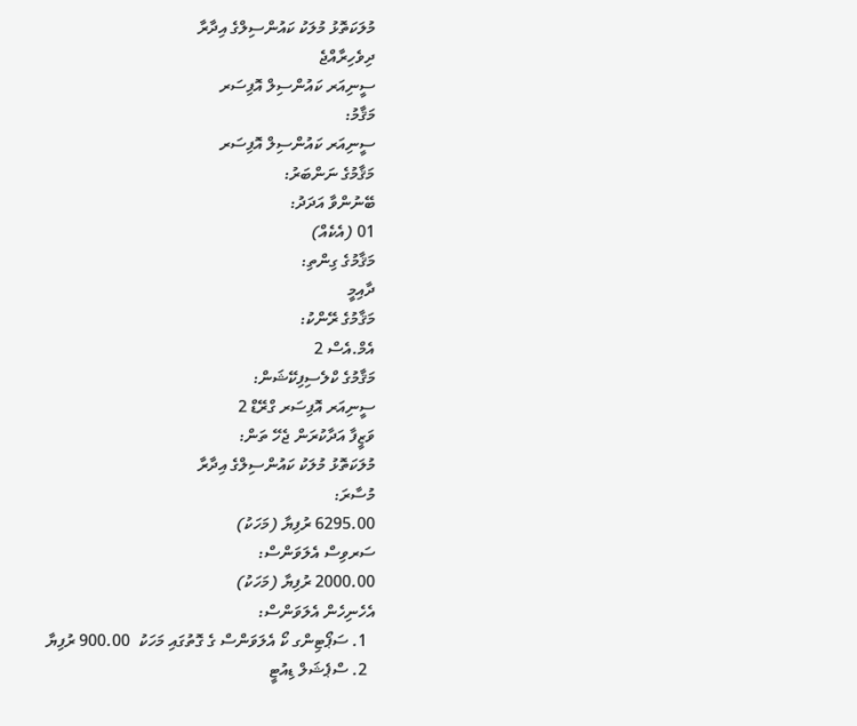މުލަކަތޮޅު މުލަކު ކައުންސިލްގެ އިދާރާ
ދިވެހިރާއްޖެ
ސީނިއަރ ކައުންސިލް އޮފިސަރ
މަޤާމު:
ސީނިއަރ ކައުންސިލް އޮފިސަރ
މަޤާމުގެ ނަންބަރު:
ބޭނުންވާ އަދަދު:
01 (އެކެއް)
މަޤާމުގެ ގިންތި:
ދާއިމީ
މަޤާމުގެ ރޭންކު:
އެމް.އެސް 2
މަޤާމުގެ ކްލެސިފިކޭޝަން:
ސީނިއަރ އޮފިސަރ ގްރޭޑް 2
ވަޒީފާ އަދާކުރަން ޖެހޭ ތަން:
މުލަކަތޮޅު މުލަކު ކައުންސިލްގެ އިދާރާ
މުސާރަ:
6295.00 ރުފިޔާ (މަހަކު)
ސަރވިސް އެލަވަންސް:
2000.00 ރުފިޔާ (މަހަކު)
އެހެނިހެން އެލަވަންސް:
  1. ސަޕޯޓިންގ ކޯ އެލަވަންސް ގެ ގޮތުގައި މަހަކު  900.00 ރުފިޔާ
  2. ސްޕެޝަލް ޑިއުޓީ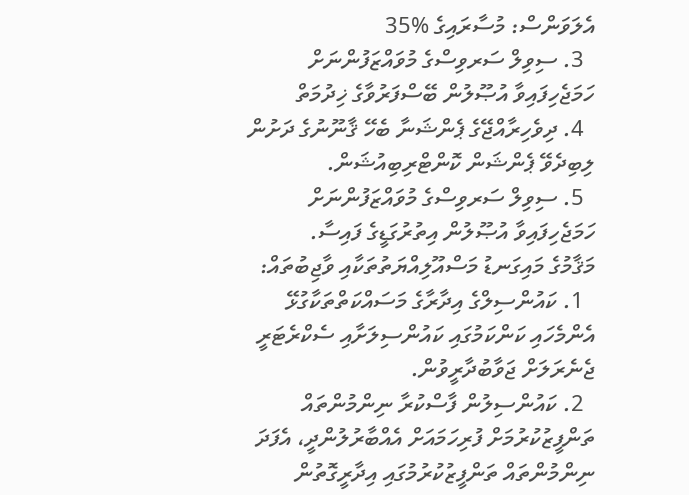އެލަވަންސް: މުސާރައިގެ %35
  3. ސިވިލް ސަރވިސްގެ މުވައްޒަފުންނަށް ހަމަޖެހިފައިވާ އުޞޫލުން ބޭސްފަރުވާގެ ޚިދުމަތް
  4. ދިވެހިރާއްޖޭގެ ޕެންޝަނާ ބެހޭ ޤާނޫނުގެ ދަށުން ލިބިދެވޭ ޕެންޝަން ކޮންޓްރިބިއުޝަން.
  5. ސިވިލް ސަރވިސްގެ މުވައްޒަފުންނަށް ހަމަޖެހިފައިވާ އުޞޫލުން އިތުރުގަޑީގެ ފައިސާ.
މަޤާމުގެ މައިގަނޑު މަސްއޫލިއްޔަތުތަކާއި ވާޖިބުތައް:
  1. ކައުންސިލްގެ އިދާރާގެ މަސައްކަތްތަކާގުޅޭ އެންމެހައި ކަންކަމުގައި ކައުންސިލަށާއި ސެކްރެޓަރީ ޖެނެރަލަށް ޖަވާބުދާރީވުން.
  2. ކައުންސިލުން ފާސްކުރާ ނިންމުންތައް ތަންފީޒުކުރުމަށް ފުރިހަމައަށް އެއްބާރުލުންދީ، އެފަދަ ނިންމުންތައް ތަންފީޒުކުރުމުގައި އިދާރީގޮތުން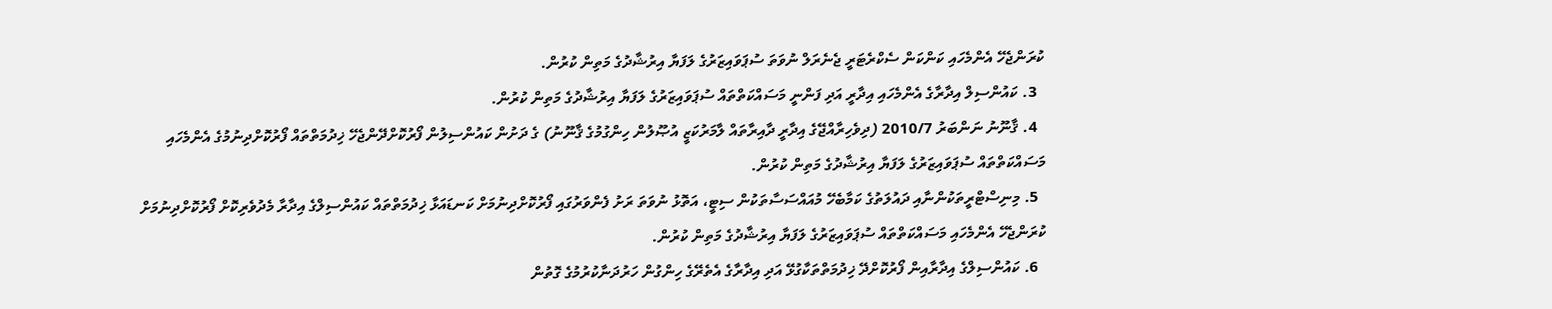ކުރަންޖެހޭ އެންމެހައި ކަންކަން ސެކްރެޓަރީ ޖެނެރަލް ނުވަތަ ސުޕަވައިޒަރުގެ ލަފަޔާ އިރުޝާދުގެ މަތިން ކުރުން.
  3. ކައުންސިލް އިދާރާގެ އެންމެހައި އިދާރީ އަދި ފަންނީ މަސައްކަތްތައް ސުޕަވައިޒަރުގެ ލަފަޔާ އިރުޝާދުގެ މަތިން ކުރުން.
  4. ޤާނޫނު ނަންބަރު 2010/7 (ދިވެހިރާއްޖޭގެ އިދާރީ ދާއިރާތައް ލާމަރުކަޒީ އުޞޫލުން ހިންގުމުގެ ޤާނޫނު) ގެ ދަށުން ކައުންސިލުން ފޯރުކޮށްދޭންޖެހޭ ޚިދުމަތްތައް ފޯރުކޮށްދިނުމުގެ އެންމެހައި މަސައްކަތްތައް ސުޕަވައިޒަރުގެ ލަފަޔާ އިރުޝާދުގެ މަތިން ކުރުން.
  5. މިނިސްޓްރީތަކުންނާއި ދައުލަތުގެ ކަމާބެހޭ މުއައްސަސާތަކުން ސިޓީ، އަތޮޅު ނުވަތަ ރަށު ފެންވަރުގައި ފޯރުކޮށްދިނުމަށް ކަނޑައަޅާ ޚިދުމަތްތައް ކައުންސިލްގެ އިދާރާ މެދުވެރިކޮށް ފޯރުކޮށްދިނުމަށް ކުރަންޖެހޭ އެންމެހައި މަސައްކަތްތައް ސުޕަވައިޒަރުގެ ލަފަޔާ އިރުޝާދުގެ މަތިން ކުރުން.
  6. ކައުންސިލްގެ އިދާރާއިން ފޯރުކޮށްދޭ ޚިދުމަތްތަކާގުޅޭ އަދި އިދާރާގެ އެތެރޭގެ ހިންގުން ހަރުދަނާކުރުމުގެ ގޮތުން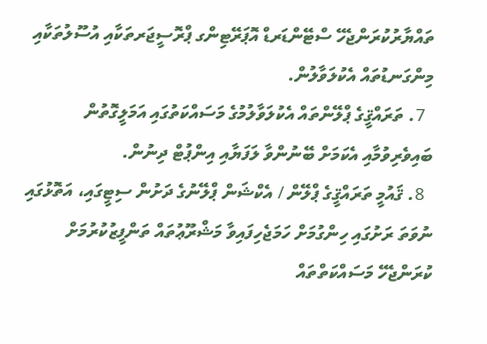ތައްޔާރުކުރަންޖެހޭ ސްޓޭންޑަރޑް އޮޕަރޭޓިންގ ޕްރޮސީޖަރތަކާއި އުސޫލުތަކާއި މިންގަނޑުތައް އެކުލަވާލުން.
  7. ތަރައްޤީގެ ޕްލޭންތައް އެކުލަވާލުމުގެ މަސައްކަތުގައި އަމަލީގޮތުން ބައިވެރިވުމާއި އެކަމަށް ބޭނުންވާ ލަފަޔާއި އިންޕުޓް ދިނުން.
  8. ޤައުމީ ތަރައްޤީގެ ޕްލޭން / އެކްޝަން ޕްލޭނުގެ ދަށުން ސިޓީގައި، އަތޮޅުގައި ނުވަތަ ރަށުގައި ހިންގުމަށް ހަމަޖެހިފައިވާ މަޝްރޫޢުތައް ތަންފީޒުކުރުމަށް ކުރަންޖެހޭ މަސައްކަތްތައް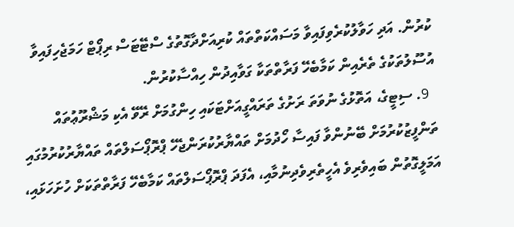ކުރުން. އަދި ހަވާލުކުރެވިފައިވާ މަސައްކަތްތައް ކުރިއަށްދާގޮތުގެ ސްޓޭޓަސް ރިޕޯޓް ހަމަޖެހިފައިވާ އުސޫލުތަކުގެ ތެރެއިން ކަމާބެހޭ ފަރާތްތަކާ ގަވާއިދުން ހިއްސާކުރުން.
  9. ސިޓީގެ، އަތޮޅުގެ ނުވަތަ ރަށުގެ ތަރައްގީއަށްޓަކައި ހިންގުމަށް ރޭވޭ އެކި މަޝްރޫޢުތައް ތަންފީޒުކުރުމަށް ބޭނުންވާ ފައިސާ ހޯދުމަށް ތައްޔާރުކުރަންޖެހޭ ޕްރޮޕޯސަލްތައް ތައްޔާރުކުރުމުގައި އަމަލީގޮތުން ބައިވެރިވެ އެހީތެރިވެދިނުމާއި، އެފަދަ ޕްރޮޕޯސަލްތައް ކަމާބެހޭ ފަރާތްތަކަށް ހުށަހަޅައި،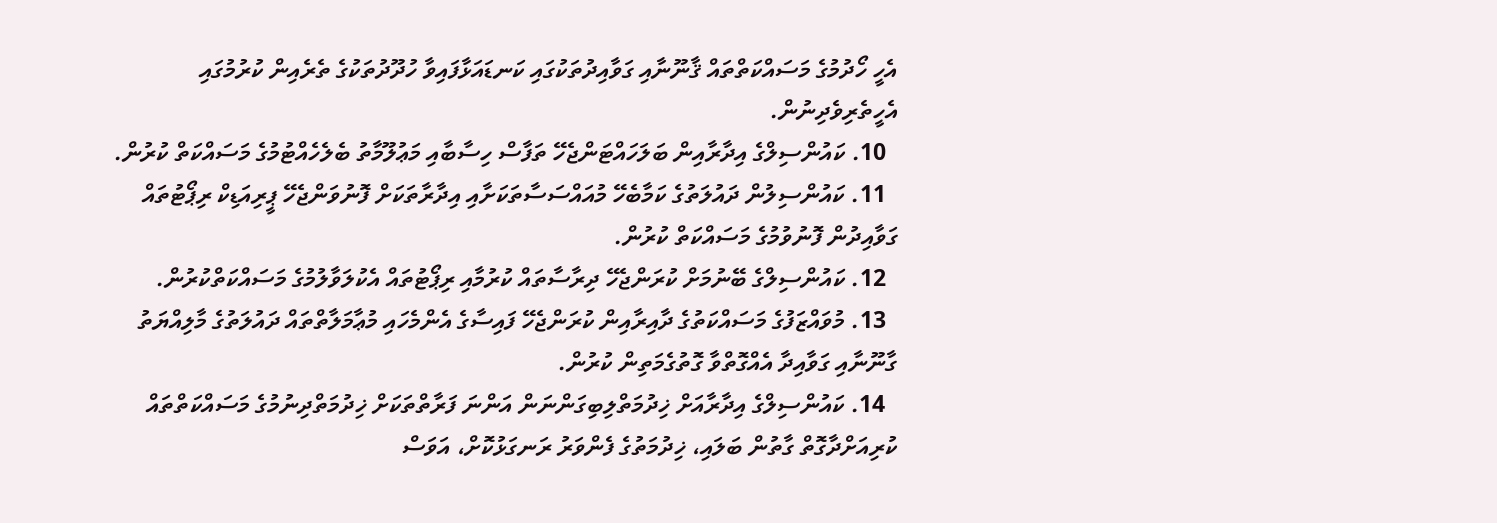އެހީ ހޯދުމުގެ މަސައްކަތްތައް ޤާނޫނާއި ގަވާއިދުތަކުގައި ކަނޑައަޅާފައިވާ ހުދޫދުތަކުގެ ތެރެއިން ކުރުމުގައި އެހީތެރިވެދިނުން.
  10. ކައުންސިލްގެ އިދާރާއިން ބަލަހައްޓަންޖެހޭ ތަފާސް ހިސާބާއި މަޢުލޫމާތު ބެލެހެއްޓުމުގެ މަސައްކަތް ކުރުން.
  11. ކައުންސިލުން ދައުލަތުގެ ކަމާބެހޭ މުއައްސަސާތަކަށާއި އިދާރާތަކަށް ފޮނުވަންޖެހޭ ޕީރިއަޑިކް ރިޕޯޓުތައް ގަވާއިދުން ފޮނުވުމުގެ މަސައްކަތް ކުރުން.
  12. ކައުންސިލްގެ ބޭނުމަށް ކުރަންޖެހޭ ދިރާސާތައް ކުރުމާއި ރިޕޯޓުތައް އެކުލަވާލުމުގެ މަސައްކަތްކުރުން.
  13. މުވައްޒަފުގެ މަސައްކަތުގެ ދާއިރާއިން ކުރަންޖެހޭ ފައިސާގެ އެންމެހައި މުޢާމަލާތްތައް ދައުލަތުގެ މާލިއްޔަތު ގާނޫނާއި ގަވާއިދާ އެއްގޮތްވާ ގޮތުގެމަތިން ކުރުން.
  14. ކައުންސިލްގެ އިދާރާއަށް ޚިދުމަތްލިބިގަންނަން އަންނަ ފަރާތްތަކަށް ޚިދުމަތްދިނުމުގެ މަސައްކަތްތައް ކުރިއަށްދާގޮތް ގާތުން ބަލައި، ޚިދުމަތުގެ ފެންވަރު ރަނގަޅުކޮށް، އަވަސް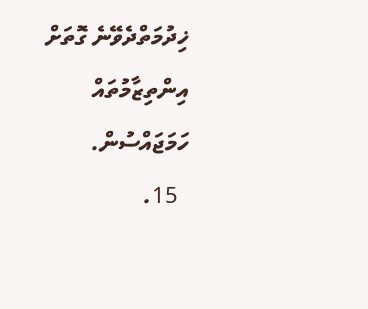ޚިދުމަތްދެވޭނެ ގޮތަށް އިންތިޒާމުތައް ހަމަޖައްސުން.
  15.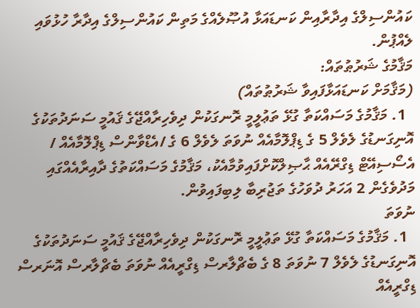ކައުންސިލްގެ އިދާރާއިން ކަނޑައަޅާ އުޞޫލެއްގެ މަތިން ކައުންސިލްގެ އިދާރާ ހުޅުވައި ލެއްޕުން.
މަޤާމުގެ ޝަރުޠުތައް:
(މަޤާމަށް ކަނޑައަޅާފައިވާ ޝަރުޠުތައް)
  1. މަޤާމުގެ މަސައްކަތާ ގުޅޭ ތަޢުލީމީ ރޮނގަކުން ދިވެހިރާއްޖޭގެ ޤައުމީ ސަނަދުތަކުގެ އޮނިގަނޑުގެ ލެވެލް 5 ގެ ޑިޕްލޮމާއެއް ނުވަތަ ލެވެލް 6 ގެ /އެޑްވާންސް ޑިޕްލޮމާއެއް / އެސޯސިއޭޓް ޑިގްރޭއެއް ޙާޞިލްކޮށްފައިވުމާއެކު، މަޤާމުގެ މަސައްކަތުގެ ދާއިރާއެއްގައި މަދުވެގެން 2 އަހަރު ދުވަހުގެ ތަޖުރިބާ ލިބިފައިވުން.
ނުވަތަ
  1. މަޤާމުގެ މަސައްކަތާ ގުޅޭ ތަޢުލީމީ ރޮނގަކުން ދިވެހިރާއްޖޭގެ ޤައުމީ ސަނަދުތަކުގެ އޮނިގަނޑުގެ ލެވެލް 7 ނުވަތަ 8 ގެ ބެޗްލާރސް ޑިގްރީއެއް ނުވަތަ ބެޗްލާރސް އޮނަރސް ޑިގްރީއެއް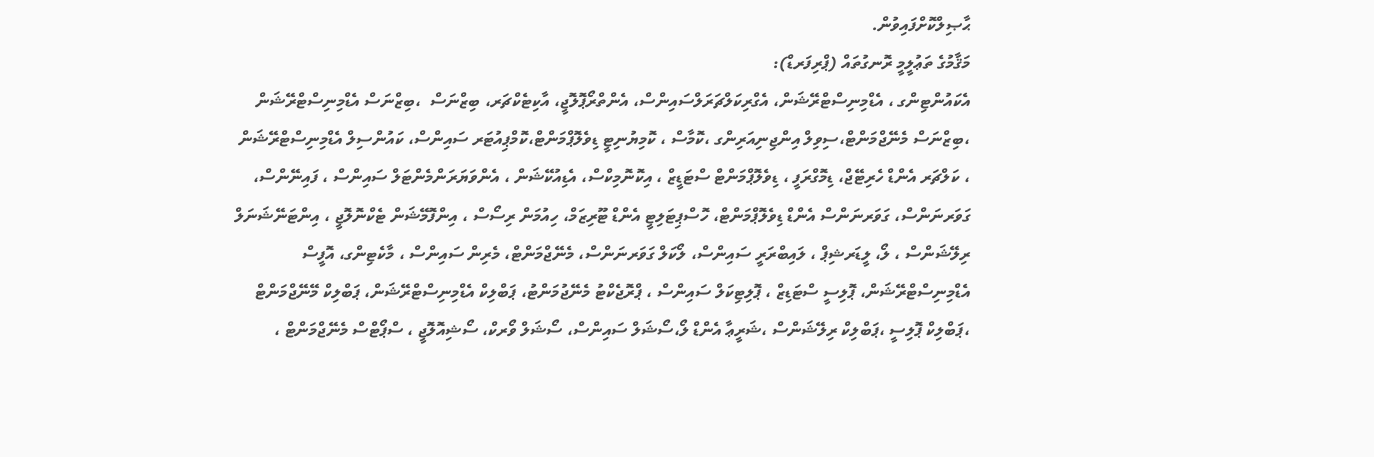ޙާޞިލްކޮށްފައިވުން.
މަޤާމުގެ ތަޢުލީމީ ރޮނގުތައް (ޕްރިފަރޑް):
އެކައުންޓިންގ ، އެޑްމިނިސްޓްރޭޝަން، އެގްރިކަލްޗަރަލްސައިންސް، އެންތްރޯޕޮލޮޖީ، އާކިޓެކްޗަރ، ބިޒްނަސް  ،ބިޒްނަސް އެޑްމިނިސްޓްރޭޝަން ،ބިޒްނަސް މެނޭޖްމަންޓް،ސިވިލް އިންޖިނިއަރިންގ ،ކޮމާސް ، ކޮމިޔުނިޓީ ޑިވެލޮޕްމަންޓް،ކޮމްޕިއުޓަރ ސައިންސް، ކައުންސިލް އެޑްމިނިސްޓްރޭޝަން ، ކަލްޗަރ އެންޑް ހެރިޓޭޖް، ޑިމޮގްރަފީ ، ޑިވެލޮޕްމަންޓް ސްޓަޑީޒް ، އިކޮނޮމިކްސް، އެޑިއުކޭޝަން ، އެންވަޔަރަންމެންޓަލް ސައިންސް ، ފައިނޭންސް، ގަވަރނަންސް، ގަވަރނަންސް އެންޑް ޑިވެލޮޕްމަންޓް، ހޮސްޕިޓަލިޓީ އެންޑް ޓޫރިޒަމް، ހިއުމަން ރިސޯސް ، އިންފޮމޭޝަން ޓެކްނޮލޮޖީ ، އިންޓަނޭޝަނަލް ރިލޭޝަންސް ، ލޯ، ލީޑަރޝިޕް ، ލައިބްރަރީ ސައިންސް، ލޯކަލް ގަވަރނަންސް، މެނޭޖްމަންޓް، މެރިން ސައިންސް ، މާކެޓިންގ، އޮފީސް އެޑްމިނިސްޓްރޭޝަން، ޕޮލިސީ ސްޓަޑިޒް ، ޕޮލިޓިކަލް ސައިންސް ، ޕްރޮޖެކްޓު މެނޭޖުމަންޓު، ޕަބްލިކް އެޑްމިނިސްޓްރޭޝަން، ޕަބްލިކް މޭނޭޖްމަންޓް ،ޕަބްލިކް ޕޮލިސީ ،ޕަބްލިކް ރިލޭޝަންސް ،ޝަރީޢާ އެންޑް ލޯ،ސޯޝަލް ސައިންސް، ސޯޝަލް ވޯރކް، ސޯޝިއޮލޮޖީ ، ސްޕޯޓްސް މެނޭޖްމަންޓް ،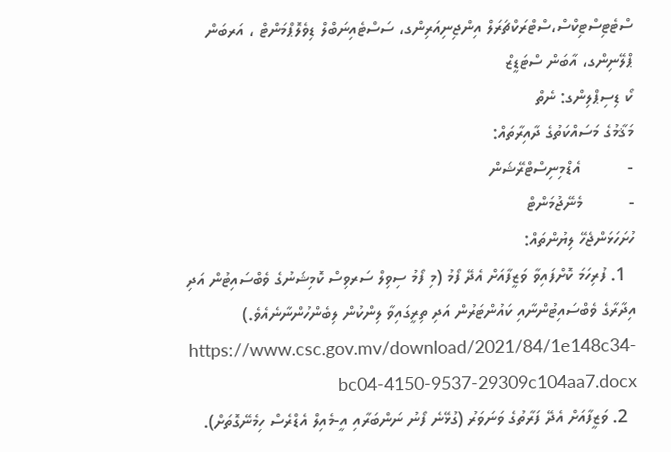ސްޓެޓިސްޓިކްސް،ސްޓްރަކްޗަރަލް އިންޖިނިއަރިންގ، ސަސްޓެއިނަބްލް ޑިވެލޮޕްމަންޓް ، އަރބަން ޕްލޭނިންގ، އާބަން ސްޓަޑީޒް
ކޯ ޑިސިޕްލިންގ: ނެތް
މަޤާމުގެ މަސައްކަތުގެ ދާއިރާތައް:
-          އެޑްމިނިސްޓްރޭޝަން
-          މެނޭޖުމަންޓް
ހުށަހަޅަންޖެހޭ ލިޔުންތައް:
  1. ފުރިހަމަ ކޮށްފައިވާ ވަޒީފާއަށް އެދޭ ފޯމު (މި ފޯމު ސިވިލް ސަރވިސް ކޮމިޝަނުގެ ވެބްސައިޓުން އަދި އިދާރާގެ ވެބްސައިޓުންނާއި ކައުންޓަރުން އަދި ތިރީގައިވާ ލިންކުން ލިބެންހުންނާނެއެވެ.)  https://www.csc.gov.mv/download/2021/84/1e148c34-bc04-4150-9537-29309c104aa7.docx
  2. ވަޒީފާއަށް އެދޭ ފަރާތުގެ ވަނަވަރު (ގުޅޭނެ ފޯނު ނަންބަރާއި އީ-މެއިލް އެޑްރެސް ހިމެނޭގޮތަށް).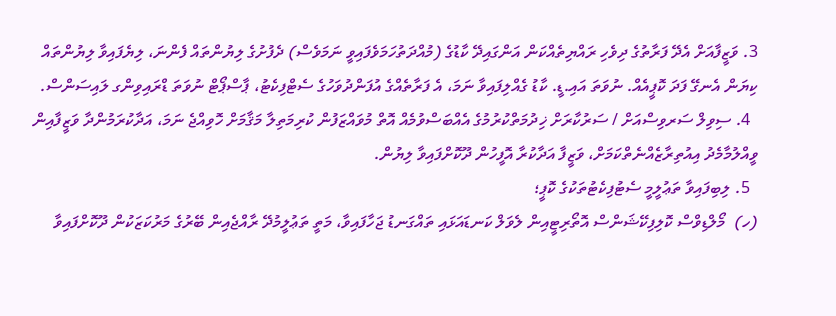3. ވަޒީފާއަށް އެދޭ ފަރާތުގެ ދިވެހި ރައްޔިތެއްކަން އަންގައިދޭ ކާޑުގެ (މުއްދަތުހަމަވެފައިވީ ނަމަވެސް) ދެފުށުގެ ލިޔުންތައް ފެންނަ، ލިޔެފައިވާ ލިޔުންތައް ކިޔަން އެނގޭ ފަދަ ކޮޕީއެއް. ނުވަތަ އައި.ޑީ. ކާޑު ގެއްލިފައިވާ ނަމަ، އެ ފަރާތެއްގެ އުފަންދުވަހުގެ ސެޓްފިކެޓު، ޕާސްޕޯޓް ނުވަތަ ޑްރައިވިންގ ލައިސަންސް.
  4. ސިވިލް ސަރވިސްއަށް / ސަރުކާރަށް ޚިދުމަތްކުރުމުގެ އެއްބަސްވުމެއް އޮތް މުވައްޒަފުން ކުރިމަތިލާ މަޤާމަށް ހޮވިއްޖެ ނަމަ، އަދާކުރަމުންދާ ވަޒީފާއިން ވީއްލުމާމެދު އިއުތިރާޒެއްނެތްކަމަށް، ވަޒީފާ އަދާކުރާ އޮފީހުން ދޫކޮށްފައިވާ ލިޔުން.
  5. ލިބިފައިވާ ތަޢުލީމީ ސެޓުފިކެޓުތަކުގެ ކޮޕީ؛
(ހ)  މޯލްޑިވްސް ކޮލިފިކޭޝަންސް އޮތޯރިޓީއިން ލެވަލް ކަނޑައަޅައި ތައްގަނޑު ޖަހާފައިވާ، މަތީ ތަޢުލީމުދޭ ރާއްޖެއިން ބޭރުގެ މަރުކަޒަކުން ދޫކޮށްފައިވާ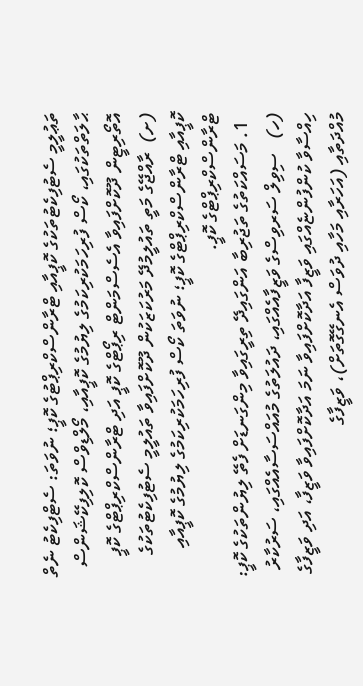ތަޢުލީމީ ސެޓުފިކެޓުތަކުގެ ކޮޕީއާއި ޓްރާންސްކްރިޕްޓުގެ ކޮޕީ؛ ނުވަތަ: ސެޓްފިކެޓު ނެތް ޙާލަތްތަކުގައި، ކޯސް ފުރިހަމަކުރިކަމުގެ ލިޔުމުގެ ކޮޕީއާއި، މޯލްޑިވްސް ކޮލިފިކޭޝަންސް އޮތޯރިޓީން ދޫކޮށްފައިވާ އެސެސްމަންޓް ރިޕޯޓްގެ ކޮޕީ އަދި ޓްރާންސްކްރިޕްޓްގެ ކޮޕީ
(ށ)  ރާއްޖޭގެ މަތީ ތައުލީމުދޭ މަރުކަޒަކުން ދޫކޮށްފައިވާ ތައުލީމީ ސެޓުފިކެޓުތަކުގެ ކޮޕީއާއި ޓްރާންސްކްރިޕްޓްގެ ކޮޕީ؛ ނުވަތަ ކޯސް ފުރިހަމަކުރިކަމުގެ ލިޔުމުގެ ކޮޕީއާއި ޓްރާންސްކްރިޕްޓްގެ ކޮޕީ.
  1. މަސައްކަތުގެ ތަޖުރިބާ އަންގައިދޭ ތިރީގައިވާ މިންގަނޑަށް ފެތޭ ލިޔުންތަކުގެ ކޮޕީ:
(ހ)   ސިވިލް ސަރވިސްގެ ވަޒީފާއެއްގައި، ދައުލަތުގެ މުއައްސަސާއެއްގައި، ސަރުކާރު ހިއްސާވާ ކުންފުންޏެއްގައި ވަޒީފާ އަދާކޮށްފައިވާ ނަމަ އަދާކޮށްފައިވާ ވަޒީފާ، އަދި ވަޒީފާގެ މުއްދަތާއި (އަހަރާއި މަހާއި ދުވަސް އެނގޭގޮތަށް)، ވަޒީފާގެ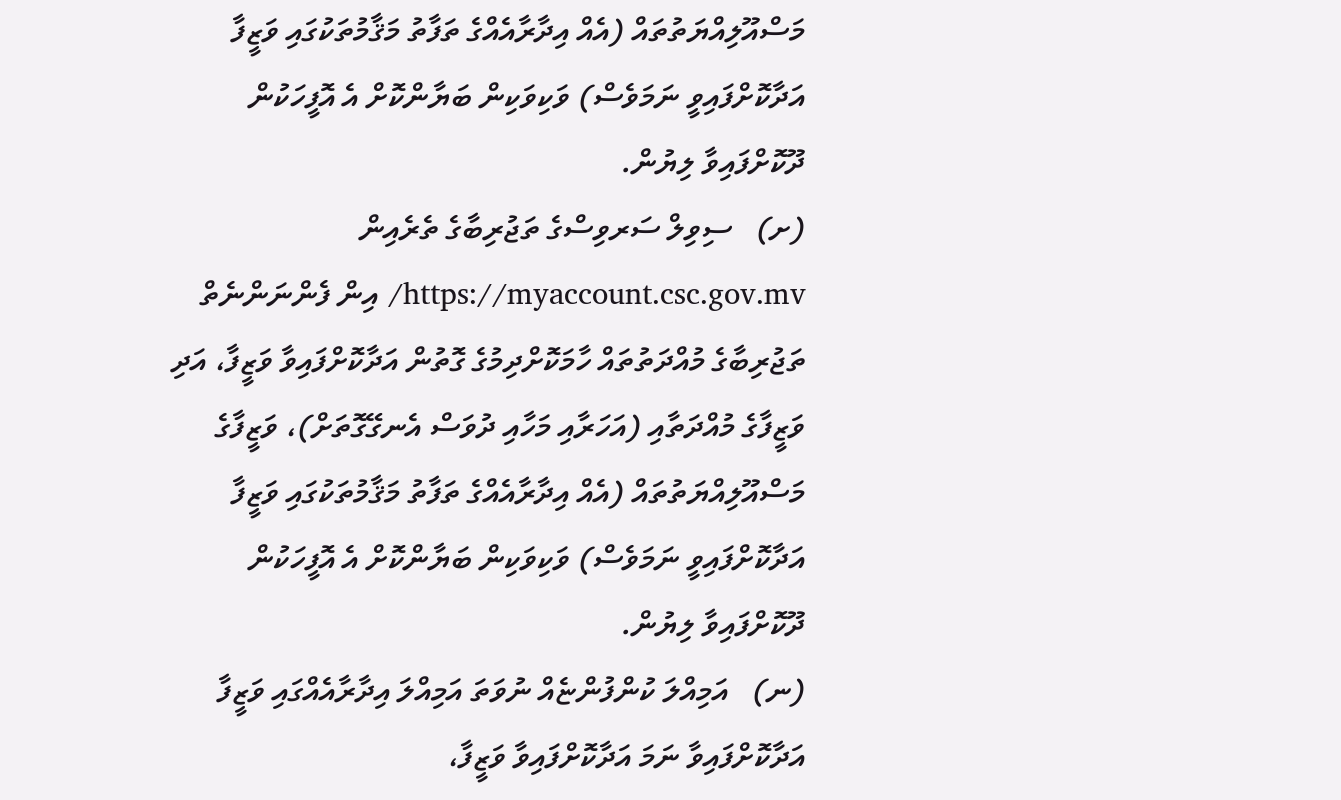މަސްއޫލިއްޔަތުތައް (އެއް އިދާރާއެއްގެ ތަފާތު މަޤާމުތަކުގައި ވަޒީފާ އަދާކޮށްފައިވީ ނަމަވެސް) ވަކިވަކިން ބަޔާންކޮށް އެ އޮފީހަކުން ދޫކޮށްފައިވާ ލިޔުން.
(ށ)   ސިވިލް ސަރވިސްގެ ތަޖުރިބާގެ ތެރެއިން https://myaccount.csc.gov.mv/ އިން ފެންނަންނެތް ތަޖުރިބާގެ މުއްދަތުތައް ހާމަކޮށްދިމުގެ ގޮތުން އަދާކޮށްފައިވާ ވަޒީފާ، އަދި ވަޒީފާގެ މުއްދަތާއި (އަހަރާއި މަހާއި ދުވަސް އެނގޭގޮތަށް)، ވަޒީފާގެ މަސްއޫލިއްޔަތުތައް (އެއް އިދާރާއެއްގެ ތަފާތު މަޤާމުތަކުގައި ވަޒީފާ އަދާކޮށްފައިވީ ނަމަވެސް) ވަކިވަކިން ބަޔާންކޮށް އެ އޮފީހަކުން ދޫކޮށްފައިވާ ލިޔުން.
(ނ)   އަމިއްލަ ކުންފުންޏެއް ނުވަތަ އަމިއްލަ އިދާރާއެއްގައި ވަޒީފާ އަދާކޮށްފައިވާ ނަމަ އަދާކޮށްފައިވާ ވަޒީފާ،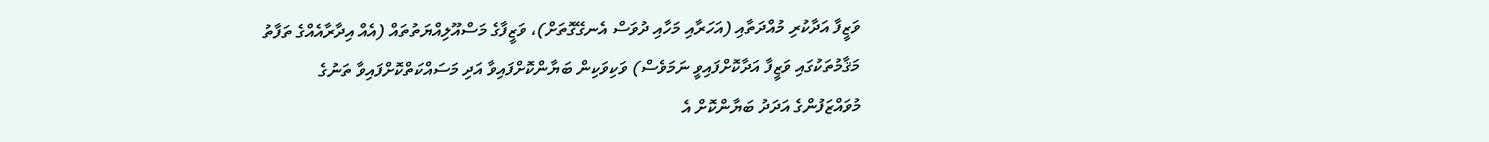ވަޒީފާ އަދާކުރި މުއްދަތާއި (އަހަރާއި މަހާއި ދުވަސް އެނގޭގޮތަށް)، ވަޒީފާގެ މަސްއޫލިއްޔަތުތައް (އެއް އިދާރާއެއްގެ ތަފާތު މަޤާމުތަކުގައި ވަޒީފާ އަދާކޮށްފައިވީ ނަމަވެސް) ވަކިވަކިން ބަޔާންކޮށްފައިވާ އަދި މަސައްކަތްކޮށްފައިވާ ތަނުގެ މުވައްޒަފުންގެ އަދަދު ބަޔާންކޮށް އެ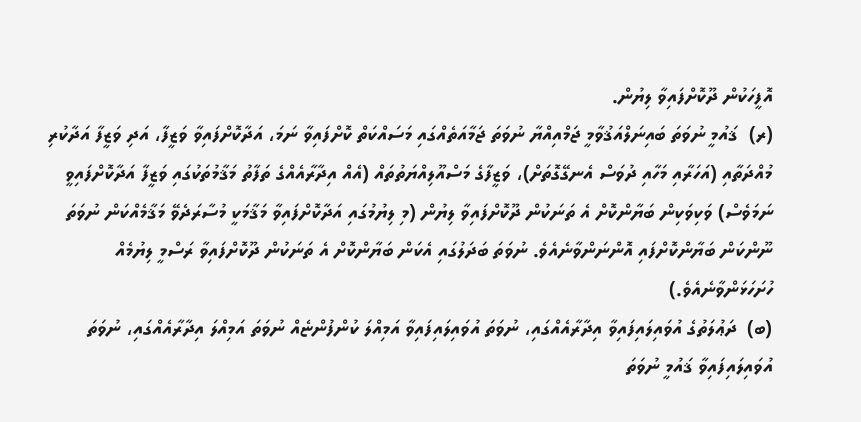އޮފީހަކުން ދޫކޮށްފައިވާ ލިޔުން.
(ރ)  ޤައުމީ ނުވަތަ ބައިނަލްއަޤުވާމީ ޖަމްއިއްޔާ ނުވަތަ ޖަމާއަތެއްގައި މަސައްކަތް ކޮށްފައިވާ ނަމަ، އަދާކޮށްފައިވާ ވަޒީފާ، އަދި ވަޒީފާ އަދާކުރި މުއްދަތާއި (އަހަރާއި މަހާއި ދުވަސް އެނގޭގޮތަށް)، ވަޒީފާގެ މަސްއޫލިއްޔަތުތައް (އެއް އިދާރާއެއްގެ ތަފާތު މަޤާމުތަކުގައި ވަޒީފާ އަދާކޮށްފައިވީ ނަމަވެސް) ވަކިވަކިން ބަޔާންކޮށް އެ ތަނަކުން ދޫކޮށްފައިވާ ލިޔުން (މި ލިޔުމުގައި އަދާކޮށްފައިވާ މަޤާމަކީ މުސާރަދެވޭ މަޤާމެއްކަން ނުވަތަ ނޫންކަން ބަޔާންކޮށްފައި އޮންނަންވާނެއެވެ. ނުވަތަ ބަދަލުގައި އެކަން ބަޔާންކޮށް އެ ތަނަކުން ދޫކޮށްފައިވާ ރަސްމީ ލިޔުމެއް ހުށަހަޅަންވާނެއެވެ.)
(ބ)  ދަޢުލަތުގެ އުވައިލައިފައިވާ އިދާރާއެއްގައި، ނުވަތަ އުވައިލައިފައިވާ އަމިއްލަ ކުންފުންޏެއް ނުވަތަ އަމިއްލަ އިދާރާއެއްގައި، ނުވަތަ އުވައިލައިފައިވާ ޤައުމީ ނުވަތަ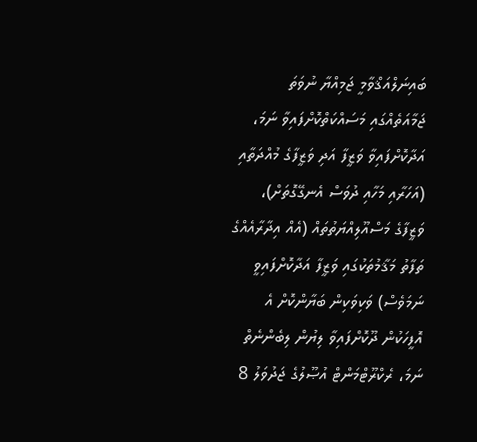ބައިނަލްއަޤްވާމީ ޖަމިއްޔާ ނުވަތަ ޖަމާއަތެއްގައި މަސައްކަތްކޮށްފައިވާ ނަމަ، އަދާކޮށްފައިވާ ވަޒީފާ އަދި ވަޒީފާގެ މުއްދަތާއި (އަހަރާއި މަހާއި ދުވަސް އެނގޭގޮތަށް)، ވަޒީފާގެ މަސްއޫލިއްޔަތުތައް (އެއް އިދާރާއެއްގެ ތަފާތު މަޤާމުތަކުގައި ވަޒީފާ އަދާކޮށްފައިވީ ނަމަވެސް) ވަކިވަކިން ބަޔާންކޮށް އެ އޮފީހަކުން ދޫކޮށްފައިވާ ލިޔުން ލިބެންނެތް ނަމަ، ރެކްރޫޓްމަންޓް އުޞޫލުގެ ޖަދުވަލު 8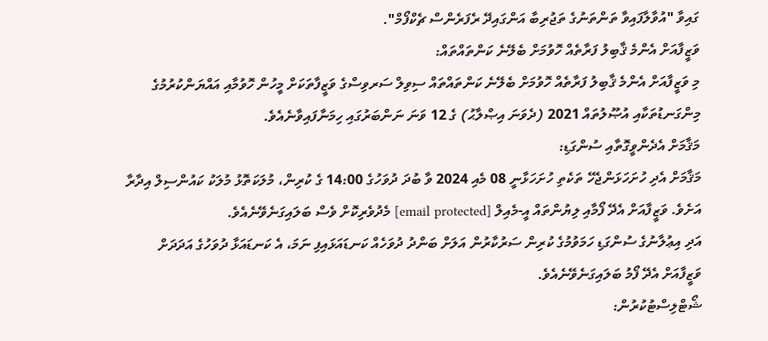ގައިވާ "އުވާލާފައިވާ ތަންތަނުގެ ތަޖުރިބާ އަންގައިދޭ ރެފަރެންސް ޗެކްފޯމް".
ވަޒީފާއަށް އެންމެ ޤާބިލު ފަރާތެއް ހޮވުމަށް ބެލޭނެ ކަންތައްތައް:
މި ވަޒީފާއަށް އެންމެ ޤާބިލު ފަރާތެއް ހޮވުމަށް ބެލޭނެ ކަންތައްތައް ސިވިލް ސަރވިސްގެ ވަޒީފާތަކަށް މީހުން ހޮވުމާއި އައްޔަންކުރުމުގެ މިންގަނޑުތަކާއި އުޞޫލުތައް 2021 (ދެވަނަ އިޞްލާޙު) ގެ 12 ވަނަ ނަންބަރުގައި ހިމަނާފައިވާނެއެވެ.
މަޤާމަށް އެދެންވީގޮތާއި ސުންގަޑި:
މަޤާމަށް އެދި ހުށަހަޅަންޖެހޭ ތަކެތި ހުށަހަޅާނީ 08 މެއި 2024 ވާ ބުދަ ދުވަހުގެ 14:00 ގެ ކުރިން، މުލަކަތޮޅު މުލަކު ކައުންސިލް އިދާރާ އަށެވެ. ވަޒީފާއަށް އެދޭ ފޯމާއި ލިޔުންތައް އީ-މެއިލް [email protected] މެދުވެރިކޮށް ވެސް ބަލައިގަނެވޭނެއެވެ.
އަދި އިޢުލާނުގެ ސުންގަޑި ހަމަވުމުގެ ކުރިން ސަރުކާރުން އަލަށް ބަންދު ދުވަހެއް ކަނޑައަޅައިފި ނަމަ، އެ ކަނޑައަޅާ ދުވަހުގެ އަދަދަށް ވަޒީފާއަށް އެދޭ ފޯމު ބަލައިގަނެވޭނެއެވެ.
ޝޯޓްލިސްޓުކުރުން: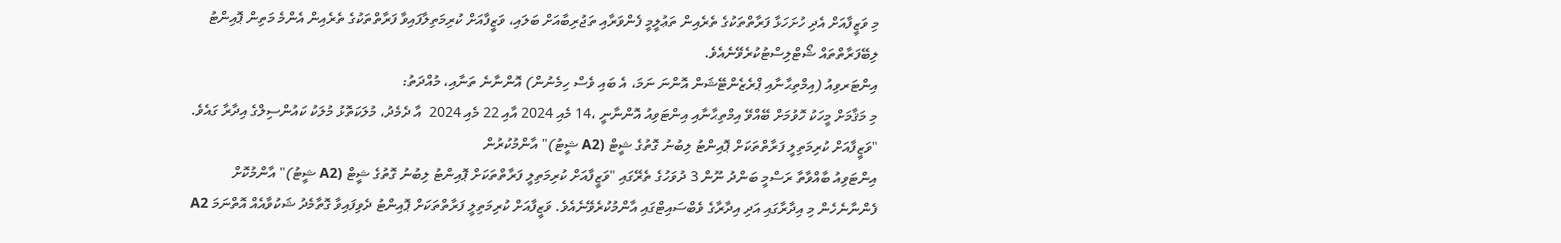މި ވަޒީފާއަށް އެދި ހުށަހަޅާ ފަރާތްތަކުގެ ތެރެއިން ތަޢުލީމީ ފެންވަރާއި ތަޖުރިބާއަށް ބަލައި، ވަޒީފާއަށް ކުރިމަތިލާފައިވާ ފަރާތްތަކުގެ ތެރެއިން އެންމެ މަތިން ޕޮއިންޓު ލިބޭފަރާތްތައް ޝޯޓްލިސްޓުކުރެވޭނެއެވެ.
އިންޓަރވިއު (އިމްތިޙާނާއި ޕްރެޒެންޓޭޝަން އޮންނަ ނަމަ، އެ ބައި ވެސް ހިމެނުން) އޮންނާނެ ތަނާއި، މުއްދަތު:
މި މަޤާމަށް މީހަކު ހޮވުމަށް ބޭއްވޭ އިމްތިޙާނާއި އިންޓަވިއު އޮންނާނީ ،14 މެއި 2024 އާއި 22 މެއި 2024  އާ ދެމެދު، މުލަކަތޮޅު މުލަކު ކައުންސިލްގެ އިދާރާ ގައެވެ.
"ވަޒީފާއަށް ކުރިމަތިލީ ފަރާތްތަކަށް ޕޮއިންޓު ލިބުނު ގޮތުގެ ޝީޓް (A2 ޝީޓު)" އާންމުކުރުން
އިންޓަވިއު ބާއްވާތާ ރަސްމީ ބަންދު ނޫން 3 ދުވަހުގެ ތެރޭގައި "ވަޒީފާއަށް ކުރިމަތިލީ ފަރާތްތަކަށް ޕޮއިންޓު ލިބުނު ގޮތުގެ ޝީޓް (A2 ޝީޓު)" އާންމުކޮށް ފެންނާނެހެން މި އިދާރާގައި އަދި އިދާރާގެ ވެބްސައިޓްގައި އާންމުކުރެވޭނެއެވެ. ވަޒީފާއަށް ކުރިމަތިލީ ފަރާތްތަކަށް ޕޮއިންޓު ދެވިފައިވާ ގޮތާމެދު ޝަކުވާއެއް އޮތްނަމަ A2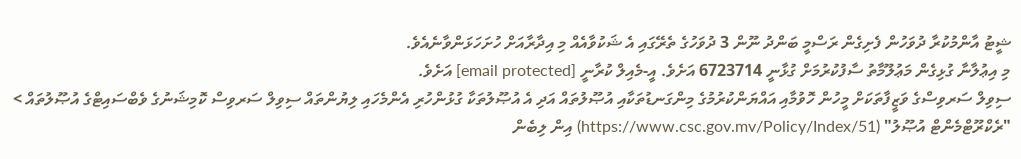ޝީޓު އާންމުކުރާ ދުވަހުން ފެށިގެން ރަސްމީ ބަންދު ނޫން 3 ދުވަހުގެ ތެރޭގައި އެ ޝަކުވާއެއް މި އިދާރާއަށް ހުށަހަޅަންވާނެއެވެ.
މި އިޢުލާނާ ގުޅިގެން މަޢުލޫމާތު ސާފުކުރުމަށް ގުޅާނީ 6723714 އަށެވެ. އީ-މެއިލް ކުރާނީ [email protected] އަށެވެ.
ސިވިލް ސަރވިސްގެ ވަޒީފާތަކަށް މީހުން ހޮވުމާއި އައްޔަންކުރުމުގެ މިންގަނޑުތަކާއި އުޞޫލުތައް އަދި އެ އުޞޫލުތަކާ ގުޅުންހުރި އެންމެހައި ލިޔުންތައް ސިވިލް ސަރވިސް ކޮމިޝަނުގެ ވެބްސައިޓްގެ އުޞޫލުތައް > "ރެކްރޫޓްމެންޓް އުޞޫލު" (https://www.csc.gov.mv/Policy/Index/51) އިން ލިބެން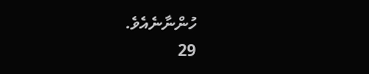ހުންނާނެއެވެ.
29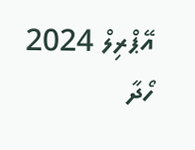އޭޕްރިލް 2024
ހޯދާ